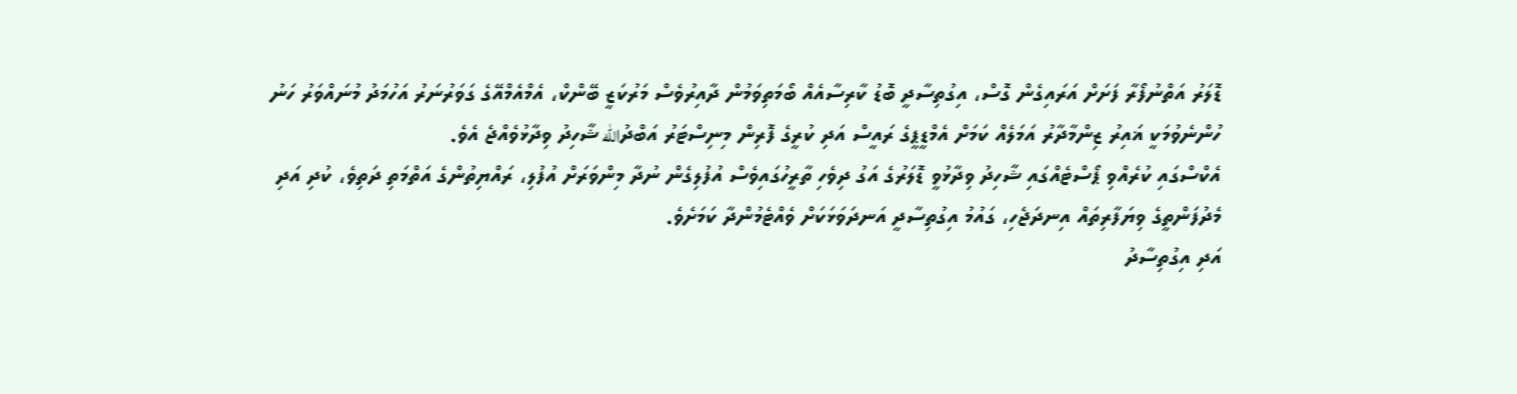ޑޮލަރު އަތްނުފޯރާ ފަށަށް އަރައިގެން ގޮސް، އިގުތިސާދީ ބޮޑު ކާރިސާއެއް ބޯމަތިވަމުން ދާއިރުވެސް މަރުކަޒީ ބޭންކް، އެމްއެމްއޭގެ ގަވަރުނަރު އަހުމަދު މުނައްވަރު ހަނު ހުންނެވުމަކީ ޣައިރު ޒިންމާދާރު އަމަލެއް ކަމަށް އެމްޑީޕީގެ ރައީސް އަދި ކުރީގެ ފޮރިން މިނިސްޓަރު އަބްދުالله ޝާހިދު ވިދާޅުވެއްޖެ އެވެ.
އެކްސްގައި ކުރެއްވި ޕޯސްޓެއްގައި ޝާހިދު ވިދާޅުވީ ޑޮލަރުގެ އަގު ދިވެހި ތާރީހުގައިވެސް އުފުލިގެން ނުދާ މިންވަރަށް އުފުލި، ރައްޔިތުންގެ އަތްމަތި ދަތިވެ، ކުދި އަދި މެދުފަންތީގެ ވިޔަފާރިތައް އިނދަޖެހި، ގައުމު އިގުތިސާދީ އަނދަވަޅަކަށް ވެއްޓެމުންދާ ކަމަށެވެ.
އަދި އިގުތިސާދު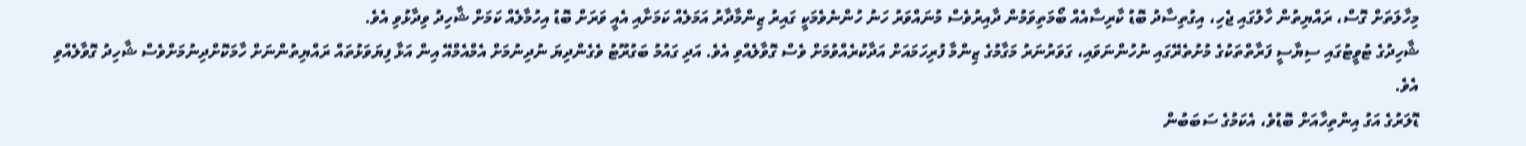މިހާލަތަށް ގޮސް، ރައްޔިތުން ހާލުގައި ޖެހި، އިގުތިސާދު ބޮޑު ކާރިސާއެއް ބޯމަތިވަމުން ދާއިރުވެސް މުނައްވަރު ހަނު ހުންނެވެމަކީ ގައިރު ޒިންމާދާރު އަމަލެއް ކަމަށާއި އެއީ ވަރަށް ބޮޑު އިހުމާލެއް ކަމަށް ޝާހިދު ވިދާޅުވި އެވެ.
ޝާހިދުގެ ޓުވީޓުގައި ސިޔާސީ ފަރާތްތަކުގެ މުށުތެރޭގައި ނުހުންނަވައި، ގަވަރުނަރު މަގާމުގެ ޒިންމާ ފުރިހަމައަށް އަދާކުރެއްވުމަށް ވެސް ގޮވާލެއްވި އެވެ. އަދި ގައުމު ބަގުރޫޓު ވެގެންދިޔަ ނުދިނުމަށް އެމްއެމްއޭ އިން އަޅާ ފިޔަވަޅުތައް ރައްޔިތުންނަށް ހާމަކޮށްދިނުމަށްވެސް ޝާހިދު ގޮވާލެއްވި އެވެ.
ޑޮލަރުގެ އަގު އިންތިހާއަށް ބޮޑުވެ، އެކަމުގެ ސަބަބުން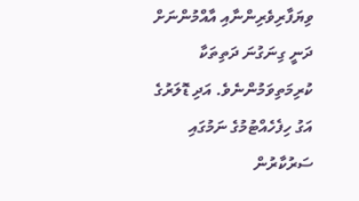ވިޔަފާރިވެރިންނާއި އާއްމުންނަށް ދަނީ ގިނަގުނަ ދަތިތަކާ ކުރިމަތިވަމުންނެވެ. އަދި ޑޮލަރުގެ އަގު ހިފެހެއްޓުމުގެ ނަމުގައި ސަރުކާރުން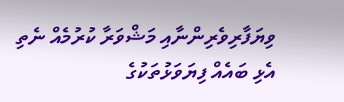ވިޔަފާރިވެރިންނާއި މަޝްވަރާ ކުރުމެއް ނެތި އެޅި ބައެއް ފިޔަވަޅުތަކުގެ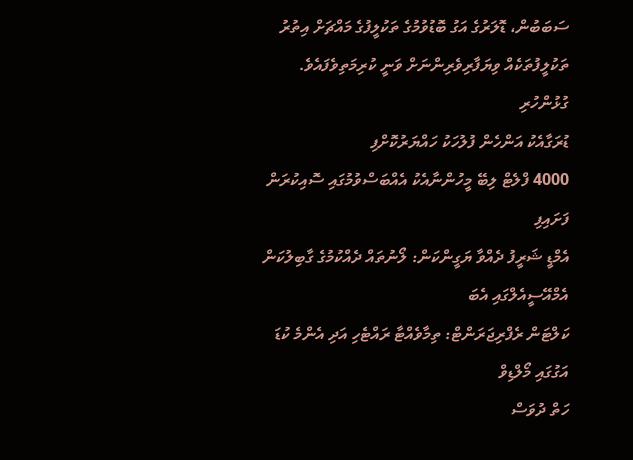ސަބަބުން، ޑޮލަރުގެ އަގު ބޮޑުވުމުގެ ތަކުލީފުގެ މައްޗަށް އިތުރު ތަކުލީފުތަކެއް ވިޔަފާރިވެރިންނަށް ވަނީ ކުރިމަތިވެފައެވެ.
ގުޅުންހުރި
ޑުރަގާއެކު އަންހެން ފުލުހަކު ހައްޔަރުކޮށްފި
4000 ފްލެޓް ލިބޭ މީހުންނާއެކު އެއްބަސްވުމުގައި ސޮއިކުރަން ފަށައިފި
އެމްޑީ ޝަރީފު ދެއްވާ ޔަގީންކަން: ލޯނުތައް ދެއްކުމުގެ ގާބިލުކަން އެމްއޭސީއެލްގައި އެބަ
ކަލްޓަން ރެފްރިޖަރަންޓް: ތިމާވެއްޓާ ރައްޓެހި އަދި އެންމެ ކުޑަ އަގުގައި މޯލްޑިވް
ހަތް ދުވަސް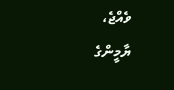ވެއްޖެ، ޔާމީންގެ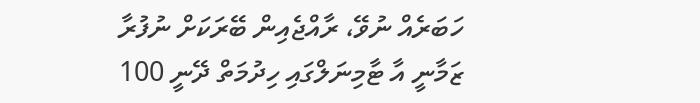ހަބަރެއް ނުވޭ، ރާއްޖެއިން ބޭރަކަށް ނުފުރާ
ޒަމާނީ އާ ޓާމިނަލްގައި ހިދުމަތް ދޭނީ 100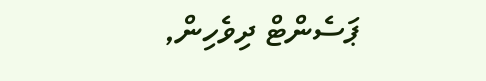ޕަސެންޓް ދިވެހިން,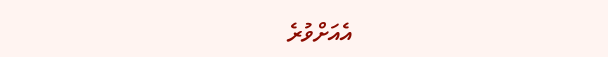އެއަށްވުރެ